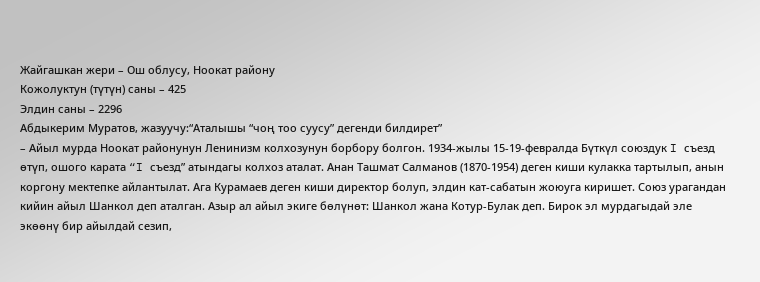Жайгашкан жери – Ош облусу, Ноокат району
Кожолуктун (түтүн) саны – 425
Элдин саны – 2296
Абдыкерим Муратов, жазуучу:“Аталышы “чоң тоо суусу” дегенди билдирет”
– Айыл мурда Ноокат районунун Ленинизм колхозунун борбору болгон. 1934-жылы 15-19-февралда Бүткүл союздук I съезд өтүп, ошого карата “I съезд” атындагы колхоз аталат. Анан Ташмат Салманов (1870-1954) деген киши кулакка тартылып, анын коргону мектепке айлантылат. Ага Курамаев деген киши директор болуп, элдин кат-сабатын жоюуга киришет. Союз урагандан кийин айыл Шанкол деп аталган. Азыр ал айыл экиге бөлүнөт: Шанкол жана Котур-Булак деп. Бирок эл мурдагыдай эле экөөнү бир айылдай сезип,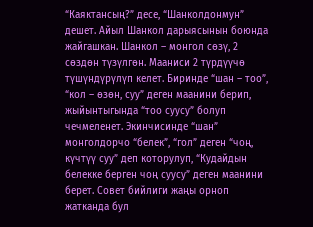“Каяктансың?” десе, “Шанколдонмун” дешет. Айыл Шанкол дарыясынын боюнда жайгашкан. Шанкол – монгол сөзү, 2 сөздөн түзүлгөн. Мааниси 2 түрдүүчө түшүндүрүлүп келет. Биринде “шан – тоо”, “кол – өзөн, суу” деген маанини берип, жыйынтыгында “тоо суусу” болуп чечмеленет. Экинчисинде “шан” монголдорчо “белек”, “гол” деген “чоң, күчтүү суу” деп которулуп, “Кудайдын белекке берген чоң суусу” деген маанини берет. Совет бийлиги жаңы орноп жатканда бул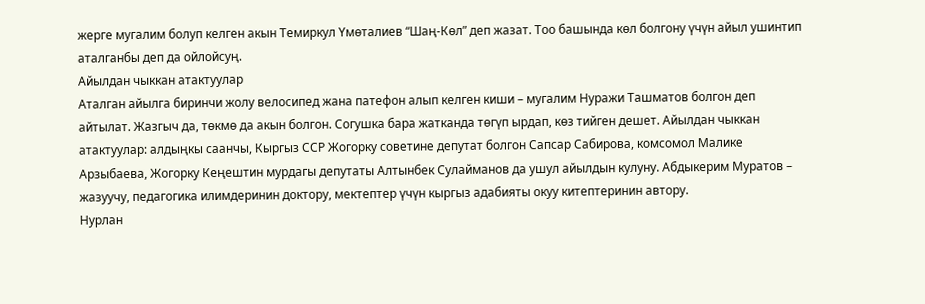жерге мугалим болуп келген акын Темиркул Үмөталиев “Шаң-Көл” деп жазат. Тоо башында көл болгону үчүн айыл ушинтип аталганбы деп да ойлойсуң.
Айылдан чыккан атактуулар
Аталган айылга биринчи жолу велосипед жана патефон алып келген киши – мугалим Нуражи Ташматов болгон деп айтылат. Жазгыч да, төкмө да акын болгон. Согушка бара жатканда төгүп ырдап, көз тийген дешет. Айылдан чыккан атактуулар: алдыңкы саанчы, Кыргыз ССР Жогорку советине депутат болгон Сапсар Сабирова, комсомол Малике Арзыбаева, Жогорку Кеңештин мурдагы депутаты Алтынбек Сулайманов да ушул айылдын кулуну. Абдыкерим Муратов – жазуучу, педагогика илимдеринин доктору, мектептер үчүн кыргыз адабияты окуу китептеринин автору.
Нурлан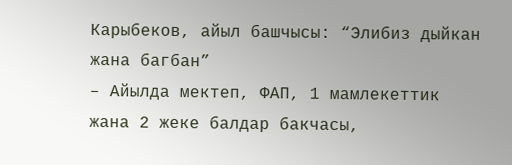Карыбеков, айыл башчысы: “Элибиз дыйкан жана багбан”
– Айылда мектеп, ФАП, 1 мамлекеттик жана 2 жеке балдар бакчасы,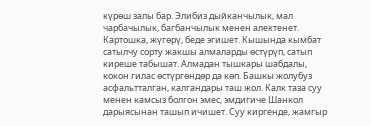күрөш залы бар. Элибиз дыйканчылык, мал чарбачылык, багбанчылык менен алектенет. Картошка, жүгөрү, беде эгишет. Кышында кымбат сатылчу сорту жакшы алмаларды өстүрүп, сатып киреше табышат. Алмадан тышкары шабдалы, кокон гилас өстүргөндөр да көп. Башкы жолубуз асфальтталган, калгандары таш жол. Калк таза суу менен камсыз болгон эмес, эмдигиче Шанкол дарыясынан ташып ичишет. Суу киргенде, жамгыр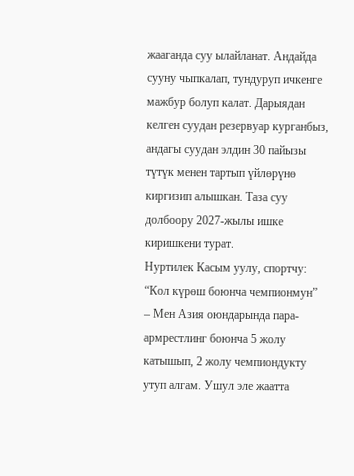жааганда суу ылайланат. Андайда сууну чыпкалап, тундуруп ичкенге мажбур болуп калат. Дарыядан келген суудан резервуар курганбыз, андагы суудан элдин 30 пайызы түтүк менен тартып үйлөрүнө киргизип алышкан. Таза суу долбоору 2027-жылы ишке киришкени турат.
Нуртилек Касым уулу, спортчу: “Кол күрөш боюнча чемпионмун”
– Мен Азия оюндарында пара-армрестлинг боюнча 5 жолу катышып, 2 жолу чемпиондукту утуп алгам. Ушул эле жаатта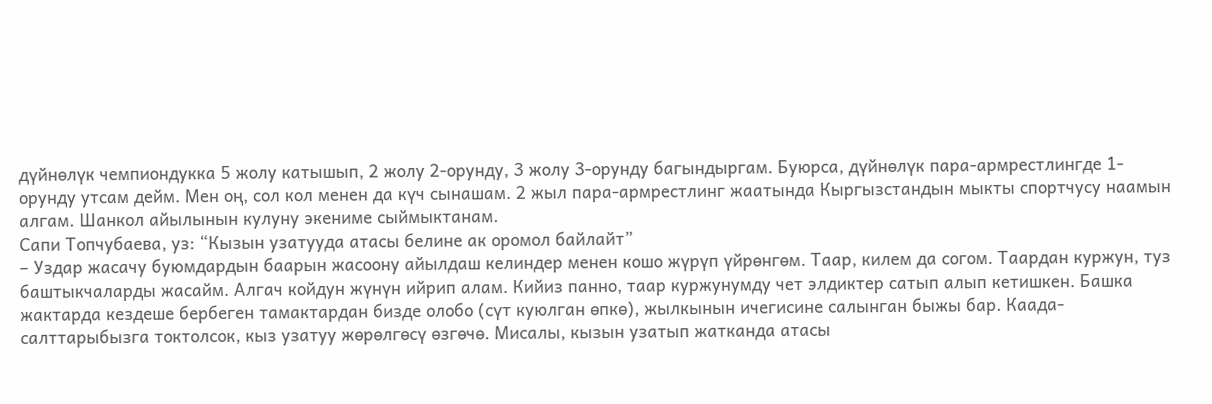дүйнөлүк чемпиондукка 5 жолу катышып, 2 жолу 2-орунду, 3 жолу 3-орунду багындыргам. Буюрса, дүйнөлүк пара-армрестлингде 1-орунду утсам дейм. Мен оң, сол кол менен да күч сынашам. 2 жыл пара-армрестлинг жаатында Кыргызстандын мыкты спортчусу наамын алгам. Шанкол айылынын кулуну экениме сыймыктанам.
Сапи Топчубаева, уз: “Кызын узатууда атасы белине ак оромол байлайт”
– Уздар жасачу буюмдардын баарын жасоону айылдаш келиндер менен кошо жүрүп үйрөнгөм. Таар, килем да согом. Таардан куржун, туз баштыкчаларды жасайм. Алгач койдун жүнүн ийрип алам. Кийиз панно, таар куржунумду чет элдиктер сатып алып кетишкен. Башка жактарда кездеше бербеген тамактардан бизде олобо (сүт куюлган өпкө), жылкынын ичегисине салынган быжы бар. Каада-салттарыбызга токтолсок, кыз узатуу жөрөлгөсү өзгөчө. Мисалы, кызын узатып жатканда атасы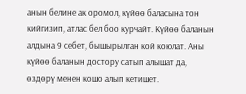анын белине ак оромол, күйөө баласына тон кийгизип, атлас бел боо курчайт. Күйөө баланын алдына 9 себет, бышырылган кой коюлат. Аны күйөө баланын достору сатып алышат да, өздөрү менен кошо алып кетишет.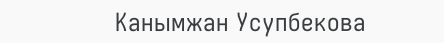Канымжан Усупбекова